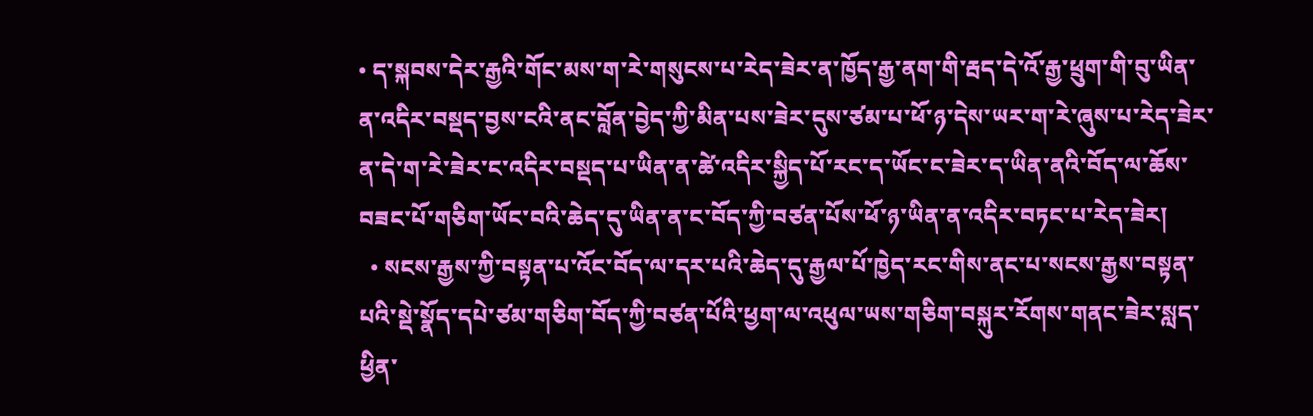• ད་སྐབས་དེར་རྒྱའི་གོང་མས་ག་རེ་གསུངས་པ་རེད་ཟེར་ན་ཁྱོད་རྒྱ་ནག་གི་རྦད་དེ་འོ་རྒྱ་ཕྲུག་གི་བུ་ཡིན་ན་འདིར་བསྡད་བྱས་ངའི་ནང་བློན་བྱེད་ཀྱི་མིན་པས་ཟེར་དུས་ཙམ་པ་ཕོ་ཉ་དེས་ཡར་ག་རེ་ཞུས་པ་རེད་ཟེར་ན་དེ་ག་རེ་ཟེར་ང་འདིར་བསྡད་པ་ཡིན་ན་ཚེ་འདིར་སྐྱིད་པོ་རང་ད་ཡོང་ང་ཟེར་ད་ཡིན་ནའི་བོད་ལ་ཆོས་བཟང་པོ་གཅིག་ཡོང་བའི་ཆེད་དུ་ཡིན་ན་ང་བོད་ཀྱི་བཙན་པོས་ཕོ་ཉ་ཡིན་ན་འདིར་བཏང་པ་རེད་ཟེར།
  • སངས་རྒྱས་ཀྱི་བསྟན་པ་འོང་བོད་ལ་དར་པའི་ཆེད་དུ་རྒྱལ་པོ་ཁྱེད་རང་གིས་ནང་པ་སངས་རྒྱས་བསྟན་པའི་སྡེ་སྣོད་དཔེ་ཙམ་གཅིག་བོད་ཀྱི་བཙན་པོའི་ཕྱག་ལ་འཕུལ་ཡས་གཅིག་བསྐུར་རོགས་གནང་ཟེར་སླད་ཕྱིན་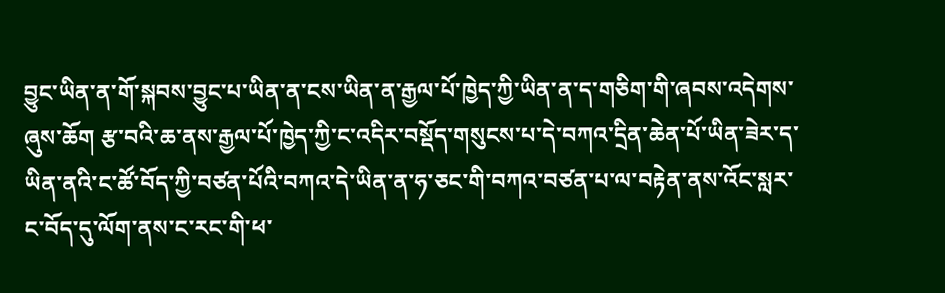བྱུང་ཡིན་ན་གོ་སྐབས་བྱུང་པ་ཡིན་ན་ངས་ཡིན་ན་རྒྱལ་པོ་ཁྱེད་ཀྱི་ཡིན་ན་ད་གཅིག་གི་ཞབས་འདེགས་ཞུས་ཆོག རྩ་བའི་ཆ་ནས་རྒྱལ་པོ་ཁྱེད་ཀྱི་ང་འདིར་བསྡོད་གསུངས་པ་དེ་བཀའ་དྲིན་ཆེན་པོ་ཡིན་ཟེར་ད་ཡིན་ནའི་ང་ཚོ་བོད་ཀྱི་བཙན་པོའི་བཀའ་དེ་ཡིན་ན་ཧ་ཅང་གི་བཀའ་བཙན་པ་ལ་བརྟེན་ནས་འོང་སླར་ང་བོད་དུ་ལོག་ནས་ང་རང་གི་ཕ་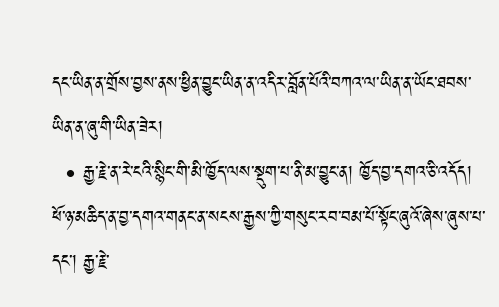དང་ཡིན་ན་གྲོས་བྱས་ནས་ཕྱིན་བྱུང་ཡིན་ན་འདིར་བློན་པོའི་བཀའ་ལ་ཡིན་ན་ཡོང་ཐབས་ཡིན་ན་ཞུ་གི་ཡིན་ཟེར།
  • རྒྱ་རྗེ་ན་རེ་ངའི་སྙིང་གི་མི་ཁྱོད་ལས་སྡུག་པ་ནི་མ་བྱུང་ན། ཁྱོད་བྱ་དགའ་ཅི་འདོད། ཕོ་ཉ་མཆིད་ན་བྱ་དགའ་གནང་ན་སངས་རྒྱས་ཀྱི་གསུང་རབ་བམ་པོ་སྟོང་ཞུའོ་ཞེས་ཞུས་པ་དང་། རྒྱ་རྗེ་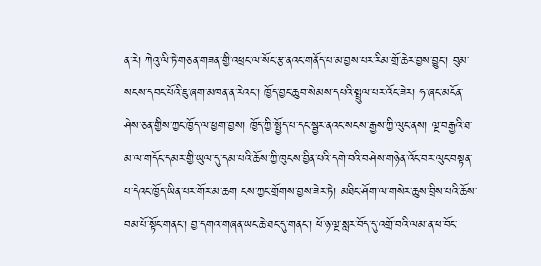ན་རེ། ཀེའུ་ལི་ཏེ་གཅན་གཟན་གྱི་འཕྲང་ལ་སོང་རྩ་ནའང་གནོད་པ་མ་བྱས་པར་རིམ་གྲོ་ཆེར་བྱས་བྱུང་། བུམ་སངས་དབང་པོའི་ཇུ་ཞག་མཁན་ན་རེའང་། ཁྱོད་བྱང་ཆུབ་སེམས་དཔའི་སྤྲུལ་པར་འོང་ཟེར། ཧ་ཞང་མངོན་ཤེས་ཅན་གྱིས་ཀྱང་ཁྱོད་ལ་ཕྱག་བྱས། ཁྱོད་ཀྱི་སྤྱོད་པ་དང་སྦྱར་ནའང་སངས་རྒྱས་ཀྱི་ལུང་ནས། ལྔ་བརྒྱའི་ཐ་མ་ལ་གདོང་དམར་གྱི་ཡུལ་དུ་དམ་པའི་ཆོས་ཀྱི་ཁུངས་བྱིན་པའི་དགེ་བའི་བཤེས་གཉེན་འོང་བར་ལུང་བསྟན་པ་དེའང་ཁྱོད་ཡིན་པར་གོར་མ་ཆག ངས་ཀྱང་གྲོགས་བྱས་ཟེར་ཏེ། མཐིང་ཤོག་ལ་གསེར་ཆུས་བྲིས་པའི་ཆོས་བམ་པོ་སྟོང་གནང་། བྱ་དགའ་གཞན་ཡང་ཆེ་ཐང་དུ་གནང་། ཕོ་ཉ་ལྔ་སླར་བོད་དུ་འགྲོ་བའི་ལམ་ན་ཕ་བོང་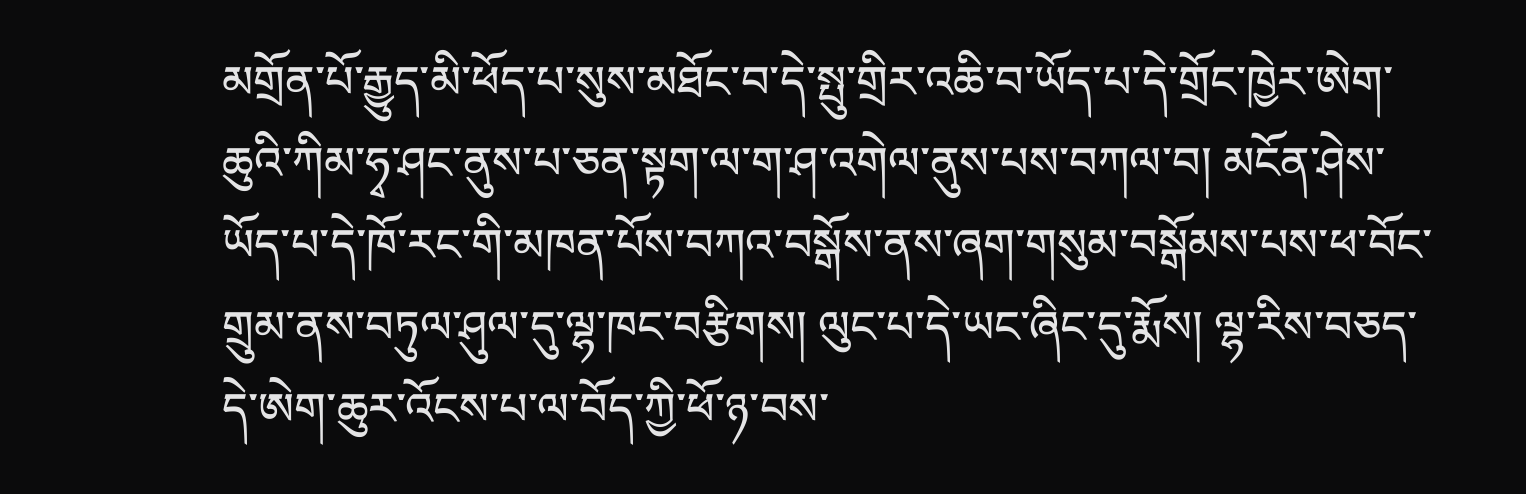མགྲོན་པོ་རྒྱུད་མི་ཕོད་པ་སུས་མཐོང་བ་དེ་སྤུ་གྲིར་འཆི་བ་ཡོད་པ་དེ་གྲོང་ཁྱེར་ཨེག་ཆུའི་ཀིམ་ཧྭ་ཤང་ནུས་པ་ཅན་སྟག་ལ་ག་ཤ་འགེལ་ནུས་པས་བཀལ་བ། མངོན་ཤེས་ཡོད་པ་དེ་ཁོ་རང་གི་མཁན་པོས་བཀའ་བསྒོས་ནས་ཞག་གསུམ་བསྒོམས་པས་ཕ་བོང་གྲུམ་ནས་བཏུལ་ཤུལ་དུ་ལྷ་ཁང་བརྩིགས། ལུང་པ་དེ་ཡང་ཞིང་དུ་རྨོས། ལྷ་རིས་བཅད་དེ་ཨེག་ཆུར་འོངས་པ་ལ་བོད་ཀྱི་ཕོ་ཉ་བས་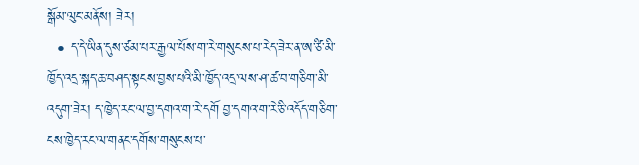སྒོམ་ལུང་མནོས། ཟེར།
  • ད་དེ་ཡིན་དུས་ཙམ་པར་རྒྱལ་པོས་ག་རེ་གསུངས་པ་རེད་ཟེར་ན་ཨ་ཙི་མི་ཁྱོད་འདྲ་སྐད་ཆ་བཤད་སྟངས་བྱས་པའི་མི་ཁྱོད་འདྲ་ལས་ཤ་ཚ་བ་གཅིག་མི་འདུག་ཟེར། ད་ཁྱེད་རང་ལ་བྱ་དགའ་ག་རེ་དགོ བྱ་དགའ་ག་རེ་ཅི་འདོད་གཅིག་ངས་ཁྱེད་རང་ལ་གནང་དགོས་གསུངས་པ་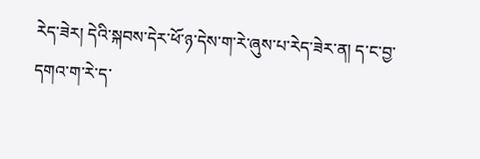རེད་ཟེར། དེའི་སྐབས་དེར་ཕོ་ཉ་དེས་ག་རེ་ཞུས་པ་རེད་ཟེར་ན། ད་ང་བྱ་དགའ་ག་རེ་ད་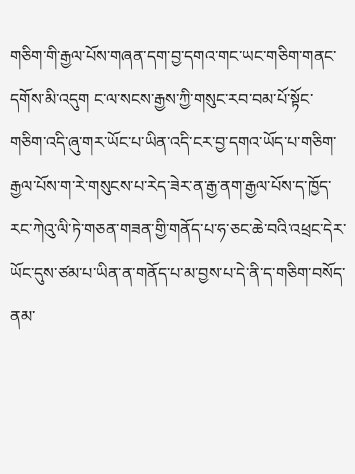གཅིག་གི་རྒྱལ་པོས་གཞན་དག་བྱ་དགའ་གང་ཡང་གཅིག་གནང་དགོས་མི་འདུག ང་ལ་སངས་རྒྱས་ཀྱི་གསུང་རབ་བམ་པོ་སྟོང་གཅིག་འདི་ཞུ་གར་ཡོང་པ་ཡིན་འདི་ངར་བྱ་དགའ་ཡོད་པ་གཅིག་རྒྱལ་པོས་ག་རེ་གསུངས་པ་རེད་ཟེར་ན་རྒྱ་ནག་རྒྱལ་པོས་ད་ཁྱོད་རང་ཀེའུ་ལི་ཏེ་གཅན་གཟན་གྱི་གནོད་པ་ཧ་ཅང་ཆེ་བའི་འཕྲང་དེར་ཡོང་དུས་ཙམ་པ་ཡིན་ན་གནོད་པ་མ་བྱས་པ་དེ་ནི་ད་གཅིག་བསོད་ནམ་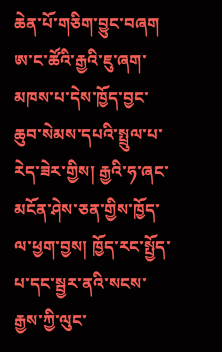ཆེན་པོ་གཅིག་བྱུང་བཞག ཨ་ང་ཚོའི་རྒྱའི་ཇུ་ཞག་མཁས་པ་དེས་ཁྱོད་བྱང་ཆུབ་སེམས་དཔའི་སྤྲུལ་པ་རེད་ཟེར་གྱིས། རྒྱའི་ཧ་ཞང་མངོན་ཤེས་ཅན་གྱིས་ཁྱོད་ལ་ཕྱག་བྱས། ཁྱོད་རང་སྤྱོད་པ་དང་སྦྱར་ནའི་སངས་རྒྱས་ཀྱི་ལུང་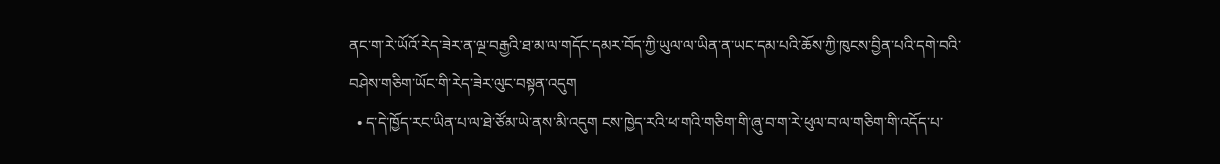ནང་ག་རེ་ཡོའོ་རེད་ཟེར་ན་ལྔ་བརྒྱའི་ཐ་མ་ལ་གདོང་དམར་བོད་ཀྱི་ཡུལ་ལ་ཡིན་ན་ཡང་དམ་པའི་ཆོས་ཀྱི་ཁུངས་བྱིན་པའི་དགེ་བའི་བཤེས་གཅིག་ཡོང་གི་རེད་ཟེར་ལུང་བསྟན་འདུག
  • ད་དེ་ཁྱོད་རང་ཡིན་པ་ལ་ཐེ་ཙོམ་ཡེ་ནས་མི་འདུག ངས་ཁྱེད་རའི་ཕ་གའི་གཅིག་གི་ཞུ་བ་ག་རེ་ཕུལ་བ་ལ་གཅིག་གི་འདོད་པ་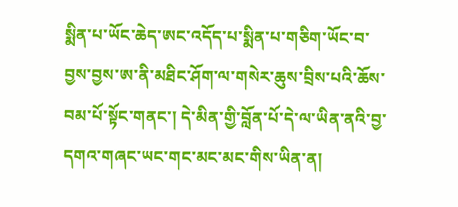སྨིན་པ་ཡོང་ཆེད་ཨང་འདོད་པ་སྨིན་པ་གཅིག་ཡོང་བ་བྱས་བྱས་ཨ་ནི་མཐིང་ཤོག་ལ་གསེར་ཆུས་བྲིས་པའི་ཆོས་བམ་པོ་སྟོང་གནང་། དེ་མིན་གྱི་བློན་པོ་དེ་ལ་ཡིན་ནའི་བྱ་དགའ་གཞང་ཡང་གང་མང་མང་གིས་ཡིན་ན།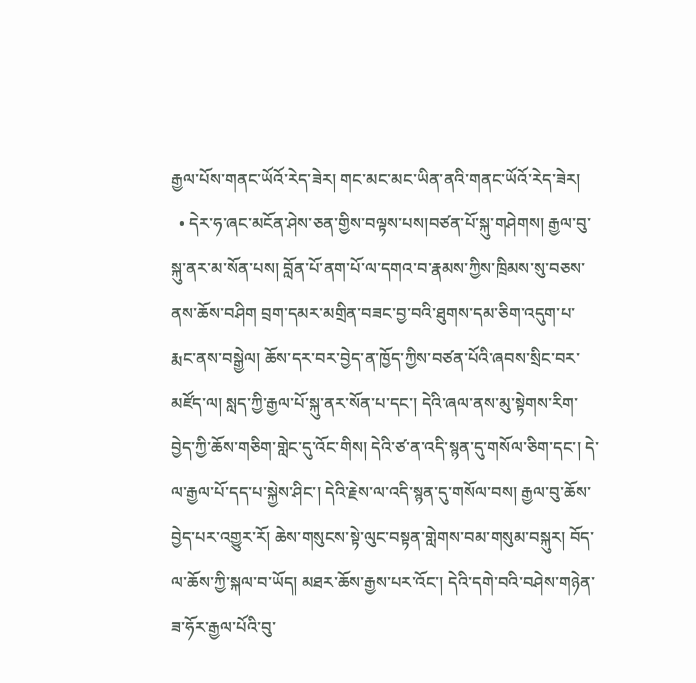རྒྱལ་པོས་གནང་ཡོའོ་རེད་ཟེར། གང་མང་མང་ཡིན་ནའི་གནང་ཡོའོ་རེད་ཟེར།
  • དེར་ཧ་ཞང་མངོན་ཤེས་ཅན་གྱིས་བལྟས་པས།བཙན་པོ་སྐུ་གཤེགས། རྒྱལ་བུ་སྐུ་ནར་མ་སོན་པས། བློན་པོ་ནག་པོ་ལ་དགའ་བ་རྣམས་ཀྱིས་ཁྲིམས་སུ་བཅས་ནས་ཆོས་བཤིག བྲག་དམར་མགྲིན་བཟང་བྱ་བའི་ཐུགས་དམ་ཅིག་འདུག་པ་རྨང་ནས་བསྒྱེལ། ཆོས་དར་བར་བྱེད་ན་ཁྱོད་ཀྱིས་བཙན་པོའི་ཞབས་སྲིང་བར་མཛོད་ལ། སླད་ཀྱི་རྒྱལ་པོ་སྐུ་ནར་སོན་པ་དང་། དེའི་ཞལ་ནས་མུ་སྟེགས་རིག་བྱེད་ཀྱི་ཆོས་གཅིག་གླེང་དུ་འོང་གིས། དེའི་ཙ་ན་འདི་སྙན་དུ་གསོལ་ཅིག་དང་། དེ་ལ་རྒྱལ་པོ་དད་པ་སྐྱེས་ཤིང་། དེའི་རྗེས་ལ་འདི་སྙན་དུ་གསོལ་བས། རྒྱལ་བུ་ཆོས་བྱེད་པར་འགྱུར་རོ། ཆེས་གསུངས་སྟེ་ལུང་བསྟན་གླེགས་བམ་གསུམ་བསྐུར། བོད་ལ་ཆོས་ཀྱི་སྐལ་བ་ཡོད། མཐར་ཆོས་རྒྱས་པར་འོང་། དེའི་དགེ་བའི་བཤེས་གཉེན་ཟ་ཧོར་རྒྱལ་པོའི་བུ་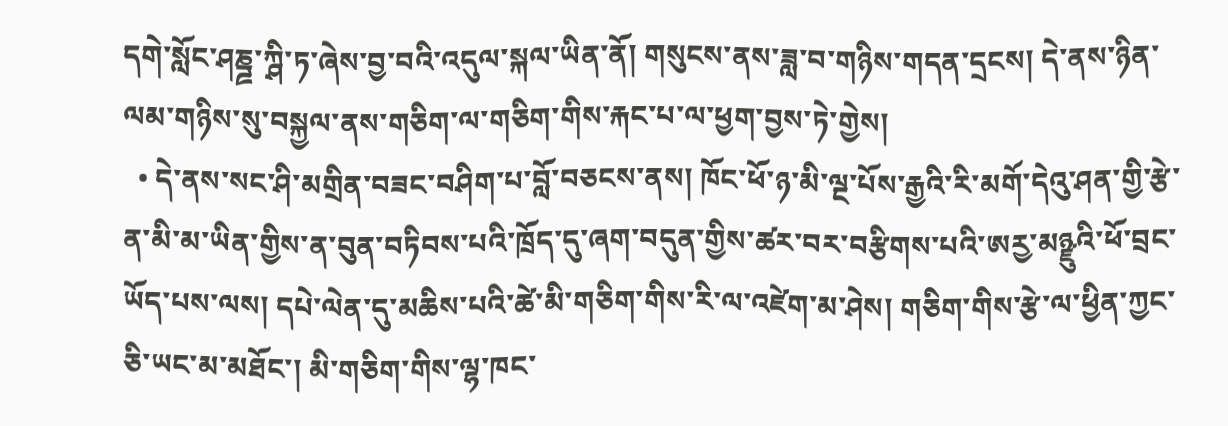དགེ་སློང་ཤཎྜྲ་ཀྴི་ཏ་ཞེས་བྱ་བའི་འདུལ་སྐལ་ཡིན་ནོ། གསུངས་ནས་ཟླ་བ་གཉིས་གདན་དྲངས། དེ་ནས་ཉིན་ལམ་གཉིས་སུ་བསྐྱལ་ནས་གཅིག་ལ་གཅིག་གིས་རྐང་པ་ལ་ཕྱག་བྱས་ཏེ་གྱེས།
  • དེ་ནས་སང་ཤི་མགྲིན་བཟང་བཤིག་པ་བློ་བཅངས་ནས། ཁོང་ཕོ་ཉ་མི་ལྔ་པོས་རྒྱའི་རི་མགོ་དེའུ་ཤན་གྱི་རྩེ་ན་མི་མ་ཡིན་གྱིས་ན་བུན་བཏིབས་པའི་ཁྲོད་དུ་ཞག་བདུན་གྱིས་ཚར་བར་བརྩིགས་པའི་ཨརྱ་མཉྫུའི་ཕོ་བྲང་ཡོད་པས་ལས། དཔེ་ལེན་དུ་མཆིས་པའི་ཚེ་མི་གཅིག་གིས་རི་ལ་འཛེག་མ་ཤེས། གཅིག་གིས་རྩེ་ལ་ཕྱིན་ཀྱང་ཅི་ཡང་མ་མཐོང་། མི་གཅིག་གིས་ལྷ་ཁང་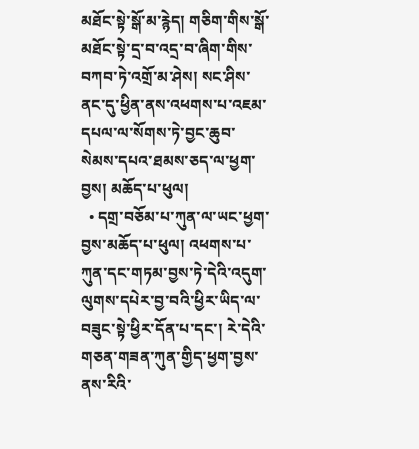མཐོང་སྟེ་སྒོ་མ་རྙེད། གཅིག་གིས་སྒོ་མཐོང་སྟེ་དྲ་བ་འདྲ་བ་ཞིག་གིས་བཀབ་ཏེ་འགྲོ་མ་ཤེས། སང་ཤིས་ནང་དུ་ཕྱིན་ནས་འཕགས་པ་འཇམ་དཔལ་ལ་སོགས་ཏེ་བྱང་ཆུབ་སེམས་དཔའ་ཐམས་ཅད་ལ་ཕྱག་བྱས། མཆོད་པ་ཕུལ།
  • དགྲ་བཅོམ་པ་ཀུན་ལ་ཡང་ཕྱག་བྱས་མཆོད་པ་ཕུལ། འཕགས་པ་ཀུན་དང་གཏམ་བྱས་ཏེ་དེའི་འདུག་ལུགས་དཔེར་བྱ་བའི་ཕྱིར་ཡིད་ལ་བཟུང་སྟེ་ཕྱིར་དོན་པ་དང་། རེ་དེའི་གཅན་གཟན་ཀུན་གྱིད་ཕྱག་བྱས་ནས་རིའི་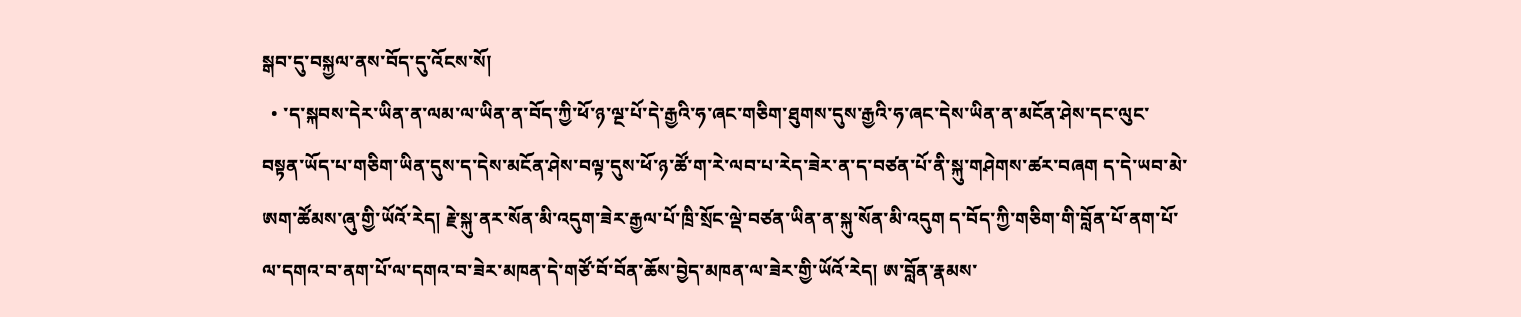སྒབ་དུ་བསྐྱལ་ནས་བོད་དུ་འོངས་སོ།
  • ་ད་སྐབས་དེར་ཡིན་ན་ལམ་ལ་ཡིན་ན་བོད་ཀྱི་ཕོ་ཉ་ལྔ་པོ་དེ་རྒྱའི་ཧ་ཞང་གཅིག་ཐུགས་དུས་རྒྱའི་ཧ་ཞང་དེས་ཡིན་ན་མངོན་ཤེས་དང་ལུང་བསྟན་ཡོད་པ་གཅིག་ཡིན་དུས་ད་དེས་མངོན་ཤེས་བལྟ་དུས་ཕོ་ཉ་ཚོ་ག་རེ་ལབ་པ་རེད་ཟེར་ན་ད་བཙན་པོ་ནི་སྐུ་གཤེགས་ཚར་བཞག ད་དེ་ཡབ་མེ་ཨག་ཚོམས་ཞུ་གྱི་ཡོའོ་རེད། རྗེ་སྐུ་ནར་སོན་མི་འདུག་ཟེར་རྒྱལ་པོ་ཁྲི་སྲོང་ལྡེ་བཙན་ཡིན་ན་སྐུ་སོན་མི་འདུག ད་བོད་ཀྱི་གཅིག་གི་བློན་པོ་ནག་པོ་ལ་དགའ་བ་ནག་པོ་ལ་དགའ་བ་ཟེར་མཁན་དེ་གཙོ་བོ་བོན་ཆོས་བྱེད་མཁན་ལ་ཟེར་གྱི་ཡོའོ་རེད། ཨ་བློན་རྣམས་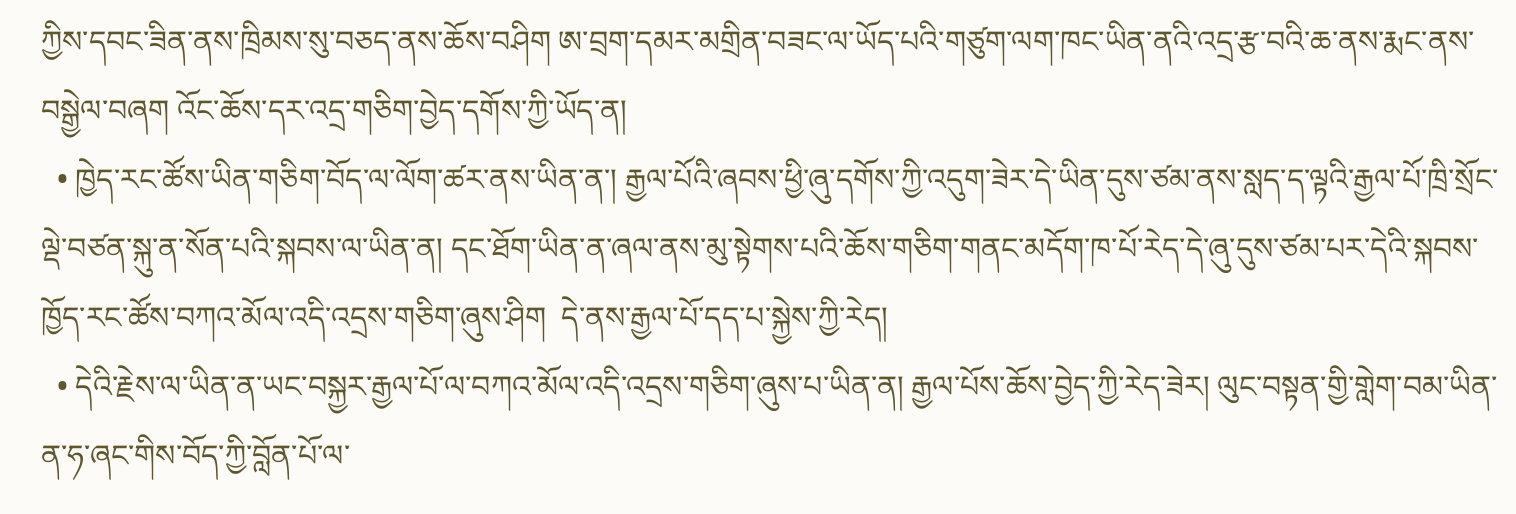ཀྱིས་དབང་ཟིན་ནས་ཁྲིམས་སུ་བཅད་ནས་ཆོས་བཤིག ཨ་བྲག་དམར་མགྲིན་བཟང་ལ་ཡོད་པའི་གཙུག་ལག་ཁང་ཡིན་ནའི་འདྲ་རྩ་བའི་ཆ་ནས་རྨང་ནས་བསྒྱེལ་བཞག འོང་ཆོས་དར་འདྲ་གཅིག་བྱེད་དགོས་ཀྱི་ཡོད་ན།
  • ཁྱེད་རང་ཚོས་ཡིན་གཅིག་བོད་ལ་ལོག་ཚར་ནས་ཡིན་ན་། རྒྱལ་པོའི་ཞབས་ཕྱི་ཞུ་དགོས་ཀྱི་འདུག་ཟེར་དེ་ཡིན་དུས་ཙམ་ནས་སླད་ད་ལྟའི་རྒྱལ་པོ་ཁྲི་སྲོང་ལྡེ་བཙན་སྐུ་ན་སོན་པའི་སྐབས་ལ་ཡིན་ན། དང་ཐོག་ཡིན་ན་ཞལ་ནས་མུ་སྟེགས་པའི་ཆོས་གཅིག་གནང་མདོག་ཁ་པོ་རེད་དེ་ཞུ་དུས་ཙམ་པར་དེའི་སྐབས་ཁྱོད་རང་ཚོས་བཀའ་མོལ་འདི་འདྲས་གཅིག་ཞུས་ཤིག  དེ་ནས་རྒྱལ་པོ་དད་པ་སྐྱེས་ཀྱི་རེད།
  • དེའི་རྗེས་ལ་ཡིན་ན་ཡང་བསྐྱར་རྒྱལ་པོ་ལ་བཀའ་མོལ་འདི་འདྲས་གཅིག་ཞུས་པ་ཡིན་ན། རྒྱལ་པོས་ཆོས་བྱེད་ཀྱི་རེད་ཟེར། ལུང་བསྟན་གྱི་གླེག་བམ་ཡིན་ན་ཧ་ཞང་གིས་བོད་ཀྱི་བློན་པོ་ལ་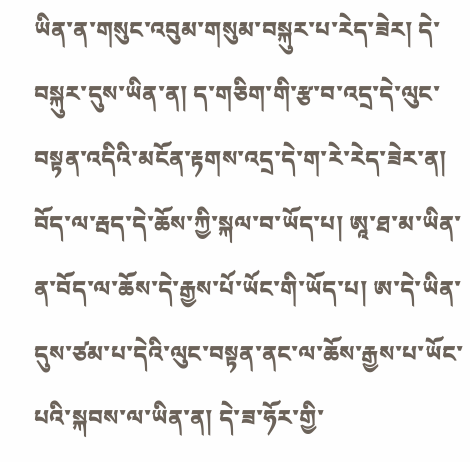ཡིན་ན་གསུང་འབུམ་གསུམ་བསྐུར་པ་རེད་ཟེར། དེ་བསྐུར་དུས་ཡིན་ན། ད་གཅིག་གི་རྩ་བ་འདྲ་དེ་ལུང་བསྟན་འདིའི་མངོན་རྟགས་འདྲ་དེ་ག་རེ་རེད་ཟེར་ན། བོད་ལ་རྦད་དེ་ཆོས་ཀྱི་སྐལ་བ་ཡོད་པ། ཨཱ་ཐ་མ་ཡིན་ན་བོད་ལ་ཆོས་དེ་རྒྱས་པོ་ཡོང་གི་ཡོད་པ། ཨ་དེ་ཡིན་དུས་ཙམ་པ་དེའི་ལུང་བསྟན་ནང་ལ་ཆོས་རྒྱས་པ་ཡོང་པའི་སྐབས་ལ་ཡིན་ན། དེ་ཟ་ཧོར་གྱི་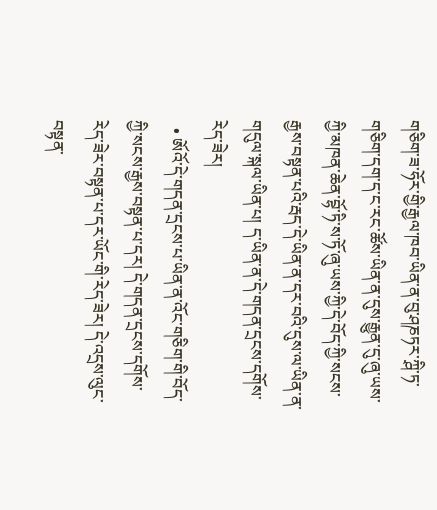གཅིག་ཟ་ཧོར་གྱི་རྒྱལ་ཁབ་ཡིན་ན་བུ་ཤཎཏར་ཀྴི་ཏ་གཅིག་དག་ད་ང་རང་ཚོས་ཡིན་ན་དུས་རྒྱུན་དུ་ཞུ་ཡས་ཀྱི་མཁན་ཆེན་བྷོ་ཏི་ས་ཏོ་ཞུ་ཡས་ཀྱི་དེ་བོད་ཀྱི་སངས་རྒྱས་བསྟན་པའི་རྦད་དེ་ཡིན་ན་དར་བའི་དུས་ལ་ཡིན་ན་གདུལ་སྐལ་ཡིན་པ། ད་ཡིན་ན་དེ་གདན་དྲངས་དགོས་རེད་ཟེར།
  • ཨོའོ་དེ་གདན་དྲངས་པ་ཡིན་ན་འོང་གཅིག་གི་བོད་ཀྱི་སངས་རྒྱས་བསྟན་པ་དར། དེ་གདན་དྲངས་དགོས་རེད་ཟེར་བསྟན་པ་དར་ཡོང་གི་རེད་ཟེར། དེ་འདྲས་ལུང་བསྟན་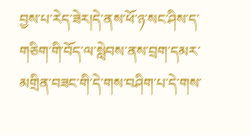བྱས་པ་རེད་ཟེར།དེ་ནས་ཕོ་ཉ་སང་ཤིས་ད་གཅིག་གི་བོད་ལ་སླེབས་ནས་བྲག་དམར་མགྲིན་བཟང་གི་དེ་གས་བཤིག་པ་དེ་གས་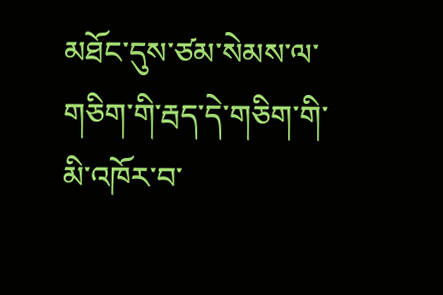མཐོང་དུས་ཙམ་སེམས་ལ་གཅིག་གི་རྦད་དེ་གཅིག་གི་མི་འཁོར་བ་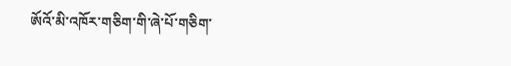ཨོའོ་མི་འཁོར་གཅིག་གི་ཞེ་པོ་གཅིག་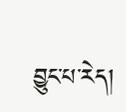བྱུང་པ་རེད།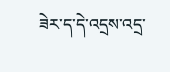ཟེར་ད་དེ་འདྲས་འདྲ་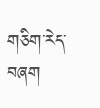གཅིག་རེད་བཞག